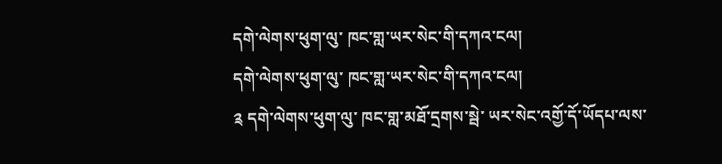དགེ་ལེགས་ཕུག་ལུ་ ཁང་གླ་ཡར་སེང་གི་དཀའ་ངལ།
དགེ་ལེགས་ཕུག་ལུ་ ཁང་གླ་ཡར་སེང་གི་དཀའ་ངལ།
༉ དགེ་ལེགས་ཕུག་ལུ་ ཁང་གླ་མཐོ་དྲགས་སྦེ་ ཡར་སེང་འགྱོ་དོ་ཡོདཔ་ལས་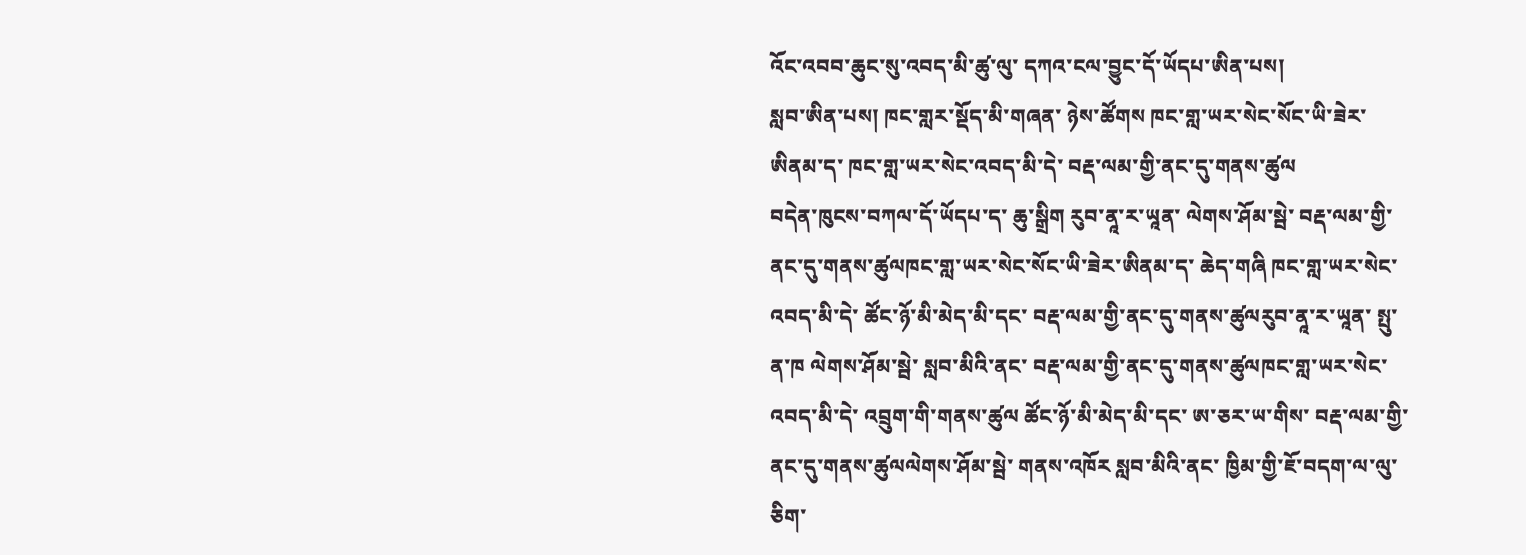འོང་འབབ་ཆུང་སུ་འབད་མི་ཚུ་ལུ་ དཀའ་ངལ་བྱུང་དོ་ཡོདཔ་ཨིན་པས།
སླབ་ཨིན་པས། ཁང་གླར་སྡོད་མི་གཞན་ ཉེས་ཚོགས ཁང་གླ་ཡར་སེང་སོང་ཡི་ཟེར་ཨིནམ་ད་ ཁང་གླ་ཡར་སེང་འབད་མི་དེ་ བརྡ་ལམ་གྱི་ནང་དུ་གནས་ཚུལ
བདེན་ཁུངས་བཀལ་དོ་ཡོདཔ་ད་ ཆུ་སྒྲིག རུབ་ནཱ་ར་ཡཱན་ ལེགས་ཤོམ་སྦེ་ བརྡ་ལམ་གྱི་ནང་དུ་གནས་ཚུལཁང་གླ་ཡར་སེང་སོང་ཡི་ཟེར་ཨིནམ་ད་ ཆེད་གཞི ཁང་གླ་ཡར་སེང་འབད་མི་དེ་ ཚོང་ཉོ་མི་མེད་མི་དང་ བརྡ་ལམ་གྱི་ནང་དུ་གནས་ཚུལརུབ་ནཱ་ར་ཡཱན་ སྤུ་ན་ཁ ལེགས་ཤོམ་སྦེ་ སླབ་མིའི་ནང་ བརྡ་ལམ་གྱི་ནང་དུ་གནས་ཚུལཁང་གླ་ཡར་སེང་འབད་མི་དེ་ འབྲུག་གི་གནས་ཚུལ ཚོང་ཉོ་མི་མེད་མི་དང་ ཨ་ཅར་ཡ་གིས་ བརྡ་ལམ་གྱི་ནང་དུ་གནས་ཚུལལེགས་ཤོམ་སྦེ་ གནས་འཁོར སླབ་མིའི་ནང་ ཁྱིམ་གྱི་ཇོ་བདག་ལ་ལུ་ཅིག་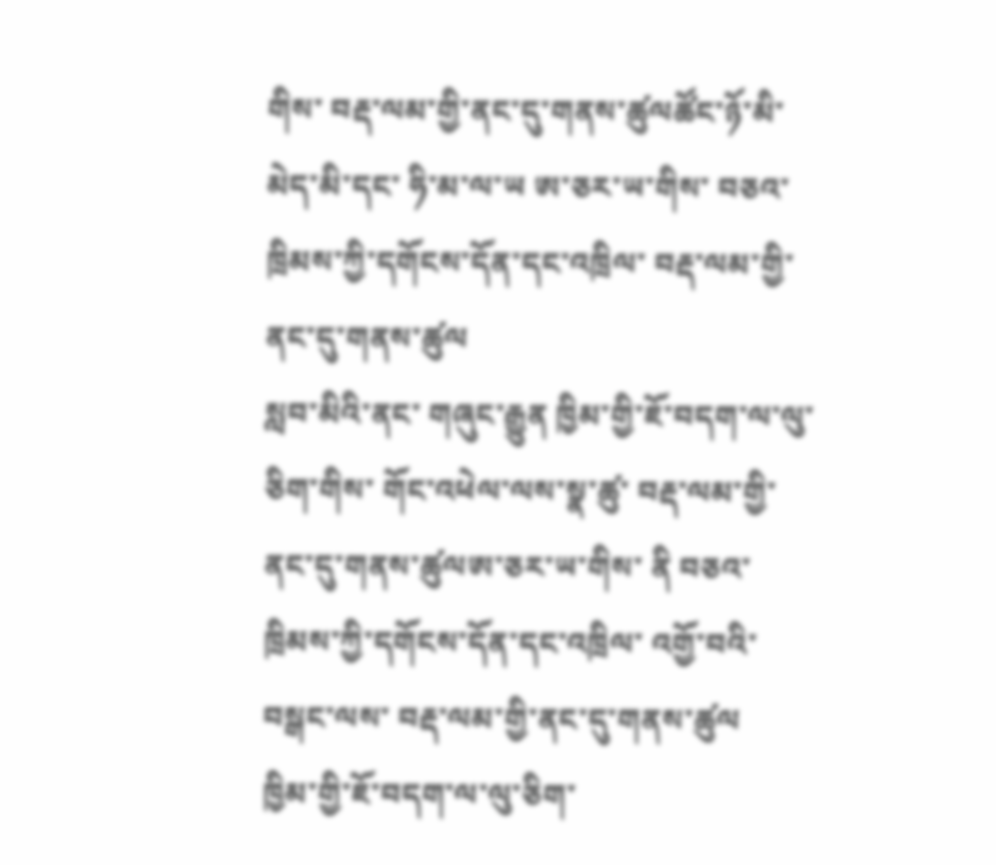གིས་ བརྡ་ལམ་གྱི་ནང་དུ་གནས་ཚུལཚོང་ཉོ་མི་མེད་མི་དང་ ཧི་མ་ལ་ཡ ཨ་ཅར་ཡ་གིས་ བཅའ་ཁྲིམས་ཀྱི་དགོངས་དོན་དང་འཁྲིལ་ བརྡ་ལམ་གྱི་ནང་དུ་གནས་ཚུལ
སླབ་མིའི་ནང་ གཞུང་རྒྱུན ཁྱིམ་གྱི་ཇོ་བདག་ལ་ལུ་ཅིག་གིས་ གོང་འཕེལ་ལས་སྣ་ཚུ་ བརྡ་ལམ་གྱི་ནང་དུ་གནས་ཚུལཨ་ཅར་ཡ་གིས་ ནི བཅའ་ཁྲིམས་ཀྱི་དགོངས་དོན་དང་འཁྲིལ་ འགྱོ་བའི་བསྒང་ལས་ བརྡ་ལམ་གྱི་ནང་དུ་གནས་ཚུལ
ཁྱིམ་གྱི་ཇོ་བདག་ལ་ལུ་ཅིག་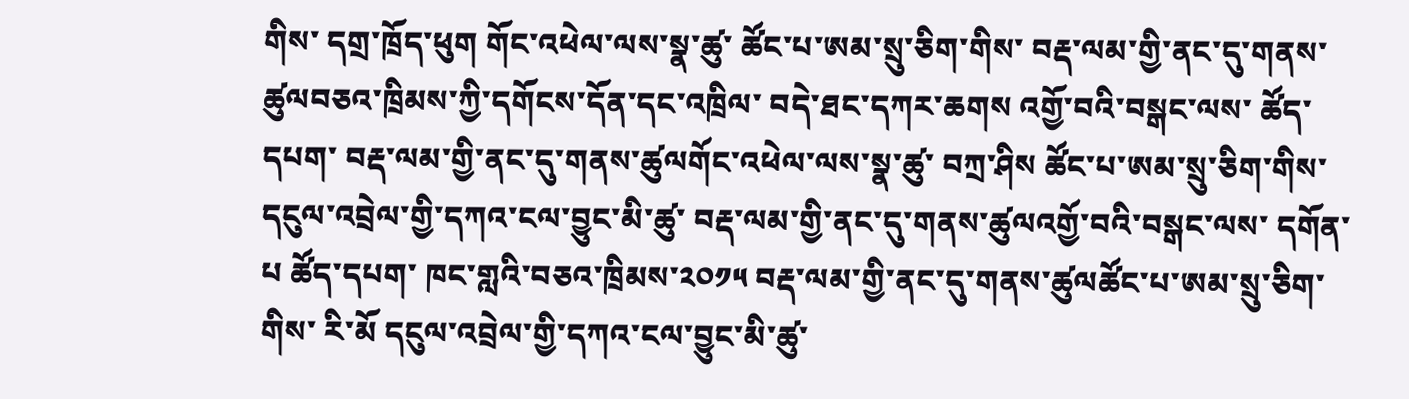གིས་ དགྲ་ཁྲོད་ཕུག གོང་འཕེལ་ལས་སྣ་ཚུ་ ཚོང་པ་ཨམ་སྲུ་ཅིག་གིས་ བརྡ་ལམ་གྱི་ནང་དུ་གནས་ཚུལབཅའ་ཁྲིམས་ཀྱི་དགོངས་དོན་དང་འཁྲིལ་ བདེ་ཐང་དཀར་ཆགས འགྱོ་བའི་བསྒང་ལས་ ཚོད་དཔག་ བརྡ་ལམ་གྱི་ནང་དུ་གནས་ཚུལགོང་འཕེལ་ལས་སྣ་ཚུ་ བཀྲ་ཤིས ཚོང་པ་ཨམ་སྲུ་ཅིག་གིས་ དངུལ་འབྲེལ་གྱི་དཀའ་ངལ་བྱུང་མི་ཚུ་ བརྡ་ལམ་གྱི་ནང་དུ་གནས་ཚུལའགྱོ་བའི་བསྒང་ལས་ དགོན་པ ཚོད་དཔག་ ཁང་གླའི་བཅའ་ཁྲིམས་༢༠༡༥ བརྡ་ལམ་གྱི་ནང་དུ་གནས་ཚུལཚོང་པ་ཨམ་སྲུ་ཅིག་གིས་ རི་མོ དངུལ་འབྲེལ་གྱི་དཀའ་ངལ་བྱུང་མི་ཚུ་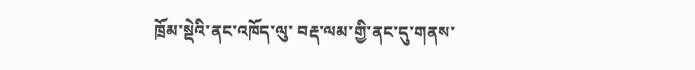ཁྲོམ་སྡེའི་ནང་འཁོད་ལུ་ བརྡ་ལམ་གྱི་ནང་དུ་གནས་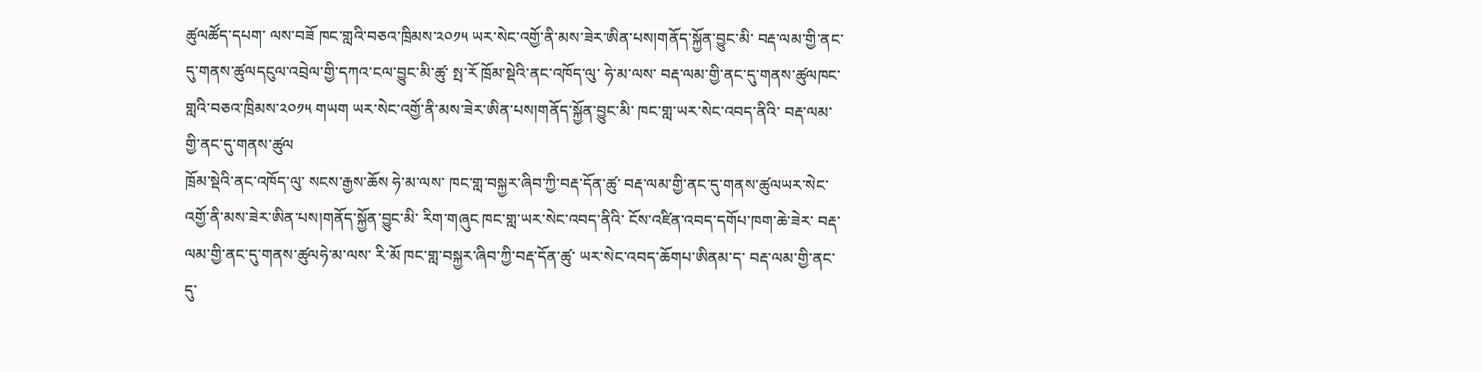ཚུལཚོད་དཔག་ ལས་བཟོ ཁང་གླའི་བཅའ་ཁྲིམས་༢༠༡༥ ཡར་སེང་འགྱོ་ནི་མས་ཟེར་ཨིན་པས།གནོད་སྐྱོན་བྱུང་མི་ བརྡ་ལམ་གྱི་ནང་དུ་གནས་ཚུལདངུལ་འབྲེལ་གྱི་དཀའ་ངལ་བྱུང་མི་ཚུ་ སྤ་རོ ཁྲོམ་སྡེའི་ནང་འཁོད་ལུ་ ཧེ་མ་ལས་ བརྡ་ལམ་གྱི་ནང་དུ་གནས་ཚུལཁང་གླའི་བཅའ་ཁྲིམས་༢༠༡༥ གཡག ཡར་སེང་འགྱོ་ནི་མས་ཟེར་ཨིན་པས།གནོད་སྐྱོན་བྱུང་མི་ ཁང་གླ་ཡར་སེང་འབད་ནིའི་ བརྡ་ལམ་གྱི་ནང་དུ་གནས་ཚུལ
ཁྲོམ་སྡེའི་ནང་འཁོད་ལུ་ སངས་རྒྱས་ཆོས ཧེ་མ་ལས་ ཁང་གླ་བསྐྱར་ཞིབ་ཀྱི་བརྡ་དོན་ཚུ་ བརྡ་ལམ་གྱི་ནང་དུ་གནས་ཚུལཡར་སེང་འགྱོ་ནི་མས་ཟེར་ཨིན་པས།གནོད་སྐྱོན་བྱུང་མི་ རིག་གཞུང ཁང་གླ་ཡར་སེང་འབད་ནིའི་ ངོས་འཛིན་འབད་དགོཔ་ཁག་ཆེ་ཟེར་ བརྡ་ལམ་གྱི་ནང་དུ་གནས་ཚུལཧེ་མ་ལས་ རི་མོ ཁང་གླ་བསྐྱར་ཞིབ་ཀྱི་བརྡ་དོན་ཚུ་ ཡར་སེང་འབད་ཆོགཔ་ཨིནམ་ད་ བརྡ་ལམ་གྱི་ནང་དུ་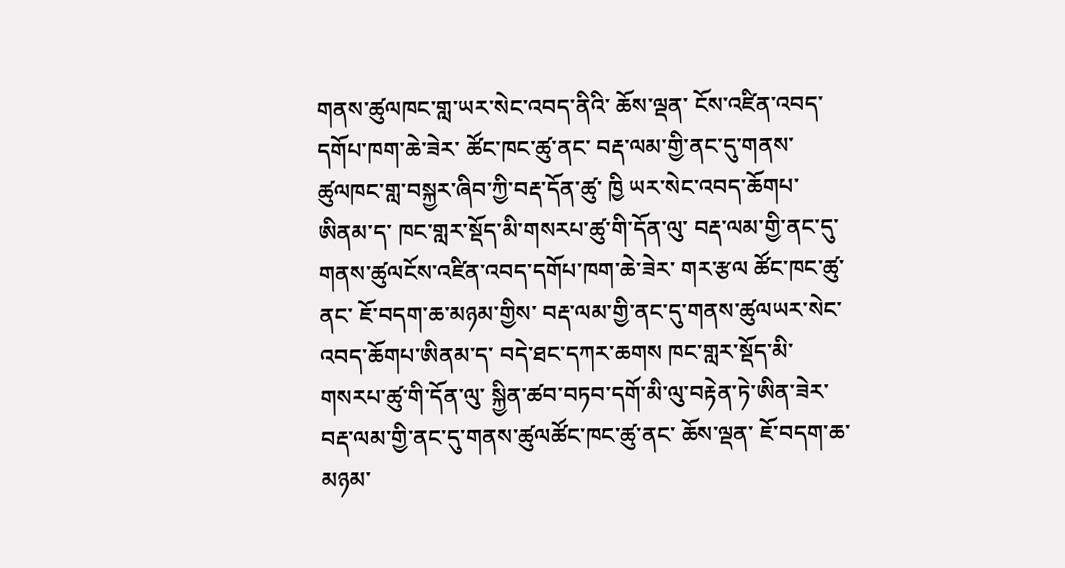གནས་ཚུལཁང་གླ་ཡར་སེང་འབད་ནིའི་ ཆོས་ལྡན་ ངོས་འཛིན་འབད་དགོཔ་ཁག་ཆེ་ཟེར་ ཚོང་ཁང་ཚུ་ནང་ བརྡ་ལམ་གྱི་ནང་དུ་གནས་ཚུལཁང་གླ་བསྐྱར་ཞིབ་ཀྱི་བརྡ་དོན་ཚུ་ ཁྱི ཡར་སེང་འབད་ཆོགཔ་ཨིནམ་ད་ ཁང་གླར་སྡོད་མི་གསརཔ་ཚུ་གི་དོན་ལུ་ བརྡ་ལམ་གྱི་ནང་དུ་གནས་ཚུལངོས་འཛིན་འབད་དགོཔ་ཁག་ཆེ་ཟེར་ གར་རྩལ ཚོང་ཁང་ཚུ་ནང་ ཇོ་བདག་ཆ་མཉམ་གྱིས་ བརྡ་ལམ་གྱི་ནང་དུ་གནས་ཚུལཡར་སེང་འབད་ཆོགཔ་ཨིནམ་ད་ བདེ་ཐང་དཀར་ཆགས ཁང་གླར་སྡོད་མི་གསརཔ་ཚུ་གི་དོན་ལུ་ སྐྱིན་ཚབ་བཏབ་དགོ་མི་ལུ་བརྟེན་ཏེ་ཨིན་ཟེར་ བརྡ་ལམ་གྱི་ནང་དུ་གནས་ཚུལཚོང་ཁང་ཚུ་ནང་ ཆོས་ལྡན་ ཇོ་བདག་ཆ་མཉམ་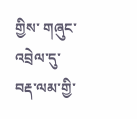གྱིས་ གཞུང་འབྲེལ་དུ་ བརྡ་ལམ་གྱི་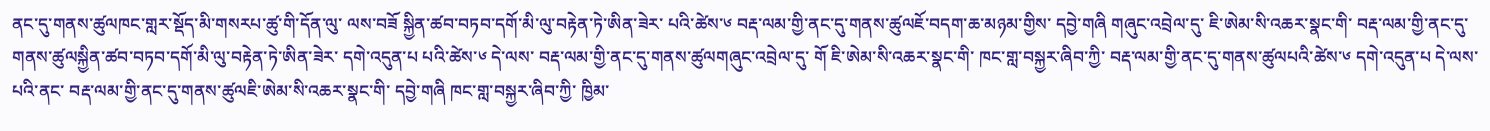ནང་དུ་གནས་ཚུལཁང་གླར་སྡོད་མི་གསརཔ་ཚུ་གི་དོན་ལུ་ ལས་བཟོ སྐྱིན་ཚབ་བཏབ་དགོ་མི་ལུ་བརྟེན་ཏེ་ཨིན་ཟེར་ པའི་ཚེས་༦ བརྡ་ལམ་གྱི་ནང་དུ་གནས་ཚུལཇོ་བདག་ཆ་མཉམ་གྱིས་ དབྱེ་གཞི གཞུང་འབྲེལ་དུ་ ཇི་ཨེམ་སི་འཆར་སྣང་གི་ བརྡ་ལམ་གྱི་ནང་དུ་གནས་ཚུལསྐྱིན་ཚབ་བཏབ་དགོ་མི་ལུ་བརྟེན་ཏེ་ཨིན་ཟེར་ དགེ་འདུན་པ པའི་ཚེས་༦ དེ་ལས་ བརྡ་ལམ་གྱི་ནང་དུ་གནས་ཚུལགཞུང་འབྲེལ་དུ་ གོ ཇི་ཨེམ་སི་འཆར་སྣང་གི་ ཁང་གླ་བསྐྱར་ཞིབ་ཀྱི་ བརྡ་ལམ་གྱི་ནང་དུ་གནས་ཚུལཔའི་ཚེས་༦ དགེ་འདུན་པ དེ་ལས་ པའི་ནང་ བརྡ་ལམ་གྱི་ནང་དུ་གནས་ཚུལཇི་ཨེམ་སི་འཆར་སྣང་གི་ དབྱེ་གཞི ཁང་གླ་བསྐྱར་ཞིབ་ཀྱི་ ཁྱིམ་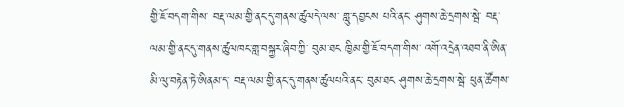གྱི་ཇོ་བདག་གིས་ བརྡ་ལམ་གྱི་ནང་དུ་གནས་ཚུལདེ་ལས་ གླུ་དབྱངས པའི་ནང་ ཤུགས་ཆེ་དྲགས་སྦེ་ བརྡ་ལམ་གྱི་ནང་དུ་གནས་ཚུལཁང་གླ་བསྐྱར་ཞིབ་ཀྱི་ བུམ་ཐང ཁྱིམ་གྱི་ཇོ་བདག་གིས་ འགོ་འདྲེན་འཐབ་ནི་ཨིན་མི་ལུ་བརྟེན་ཏེ་ཨིནམ་ད་ བརྡ་ལམ་གྱི་ནང་དུ་གནས་ཚུལཔའི་ནང་ བུམ་ཐང ཤུགས་ཆེ་དྲགས་སྦེ་ ཕུན་ཚོགས་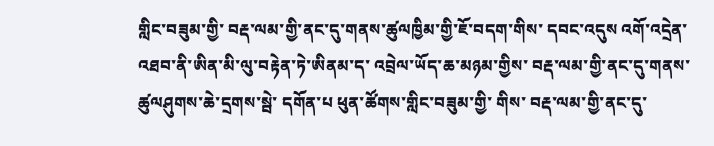གླིང་བཟུམ་གྱི་ བརྡ་ལམ་གྱི་ནང་དུ་གནས་ཚུལཁྱིམ་གྱི་ཇོ་བདག་གིས་ དབང་འདུས འགོ་འདྲེན་འཐབ་ནི་ཨིན་མི་ལུ་བརྟེན་ཏེ་ཨིནམ་ད་ འབྲེལ་ཡོད་ཆ་མཉམ་གྱིས་ བརྡ་ལམ་གྱི་ནང་དུ་གནས་ཚུལཤུགས་ཆེ་དྲགས་སྦེ་ དགོན་པ ཕུན་ཚོགས་གླིང་བཟུམ་གྱི་ གིས་ བརྡ་ལམ་གྱི་ནང་དུ་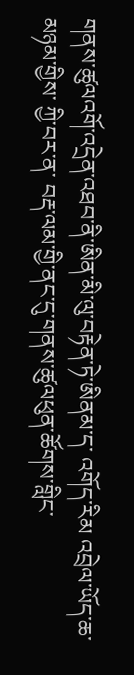གནས་ཚུལའགོ་འདྲེན་འཐབ་ནི་ཨིན་མི་ལུ་བརྟེན་ཏེ་ཨིནམ་ད་ འགོད་རིམ འབྲེལ་ཡོད་ཆ་མཉམ་གྱིས་ ཀྱི་བར་ན་ བརྡ་ལམ་གྱི་ནང་དུ་གནས་ཚུལཕུན་ཚོགས་གླིང་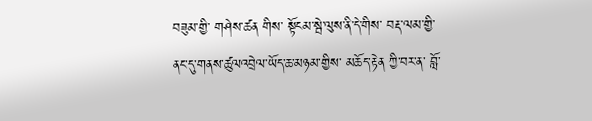བཟུམ་གྱི་ གཤེས་ཚན གིས་ སྟོངམ་སྦེ་ལུས་ནི་དེ་གིས་ བརྡ་ལམ་གྱི་ནང་དུ་གནས་ཚུལའབྲེལ་ཡོད་ཆ་མཉམ་གྱིས་ མཆོད་རྟེན ཀྱི་བར་ན་ བློ་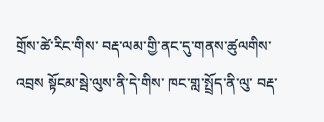གྲོས་ཚེ་རིང་གིས་ བརྡ་ལམ་གྱི་ནང་དུ་གནས་ཚུལགིས་ འབྲས སྟོངམ་སྦེ་ལུས་ནི་དེ་གིས་ ཁང་གླ་སྤྲོད་ནི་ལུ་ བརྡ་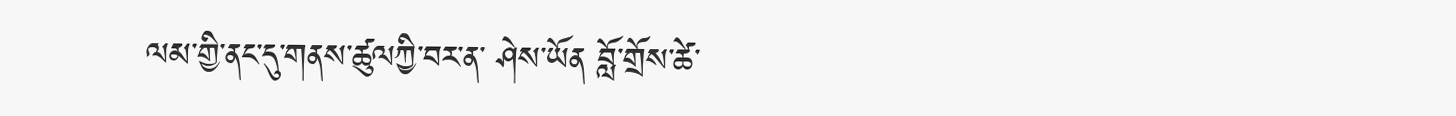ལམ་གྱི་ནང་དུ་གནས་ཚུལཀྱི་བར་ན་ ཤེས་ཡོན བློ་གྲོས་ཚེ་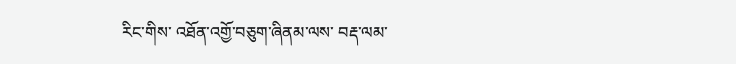རིང་གིས་ འཐོན་འགྱོ་བཅུག་ཞིནམ་ལས་ བརྡ་ལམ་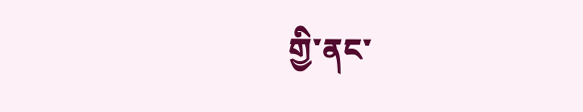གྱི་ནང་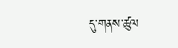དུ་གནས་ཚུལ